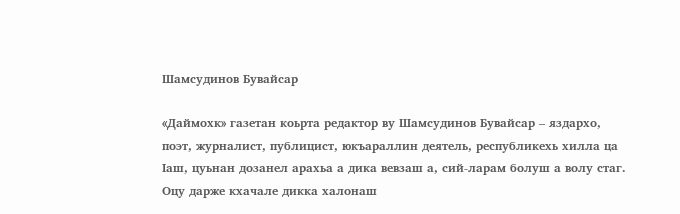Шамсудинов Бувайсар

«Даймохк» газетан коьрта редактор ву Шамсудинов Бувайсар – яздархо, поэт, журналист, публицист, юкъараллин деятель, республикехь хилла ца Iаш, цуьнан дозанел арахьа а дика вевзаш а, сий-ларам болуш а волу стаг. Оцу дарже кхачале дикка халонаш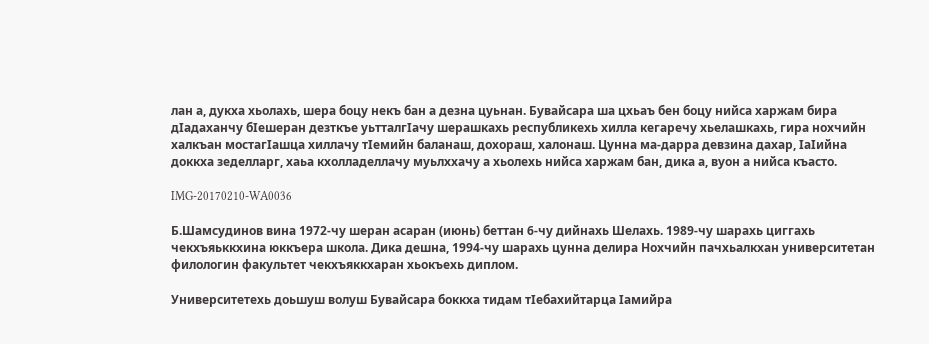лан а, дукха хьолахь, шера боцу некъ бан а дезна цуьнан. Бувайсара ша цхьаъ бен боцу нийса харжам бира дIадаханчу бIешеран дезткъе уьтталгIачу шерашкахь республикехь хилла кегаречу хьелашкахь, гира нохчийн халкъан мостагIашца хиллачу тIемийн баланаш, дохораш, халонаш. Цунна ма-дарра девзина дахар, IаIийна доккха зеделларг, хаьа кхолладеллачу муьлххачу а хьолехь нийса харжам бан, дика а, вуон а нийса къасто.

IMG-20170210-WA0036

Б.Шамсудинов вина 1972-чу шеран асаран (июнь) беттан 6-чу дийнахь Шелахь. 1989-чу шарахь циггахь чекхъяьккхина юккъера школа. Дика дешна, 1994-чу шарахь цунна делира Нохчийн пачхьалкхан университетан филологин факультет чекхъяккхаран хьокъехь диплом.

Университетехь доьшуш волуш Бувайсара боккха тидам тIебахийтарца Iамийра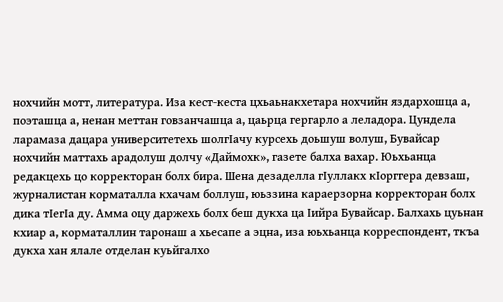нохчийн мотт, литература. Иза кест-кеста цхьаьнакхетара нохчийн яздархошца а, поэташца а, ненан меттан говзанчашца а, цаьрца гергарло а леладора. Цундела ларамаза дацара университетехь шолгIачу курсехь доьшуш волуш, Бувайсар нохчийн маттахь арадолуш долчу «Даймохк», газете балха вахар. Юьхьанца редакцехь цо корректоран болх бира. Шена дезаделла гIуллакх кIорггера девзаш, журналистан корматалла кхачам боллуш, юьззина караерзорна корректоран болх дика тIегIа ду. Амма оцу даржехь болх беш дукха ца Iийра Бувайсар. Балхахь цуьнан кхиар а, корматаллин таронаш а хьесапе а эцна, иза юьхьанца корреспондент, ткъа дукха хан ялале отделан куьйгалхо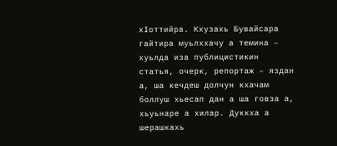хIоттийра. Кхузахь Бувайсара гайтира муьлххачу а темина – хуьлда иза публицистикин статья, очерк, репортаж – яздан а, ша кечдеш долчун кхачам боллуш хьесап дан а ша говза а, хьуьнаре а хилар. Дуккха а шерашкахь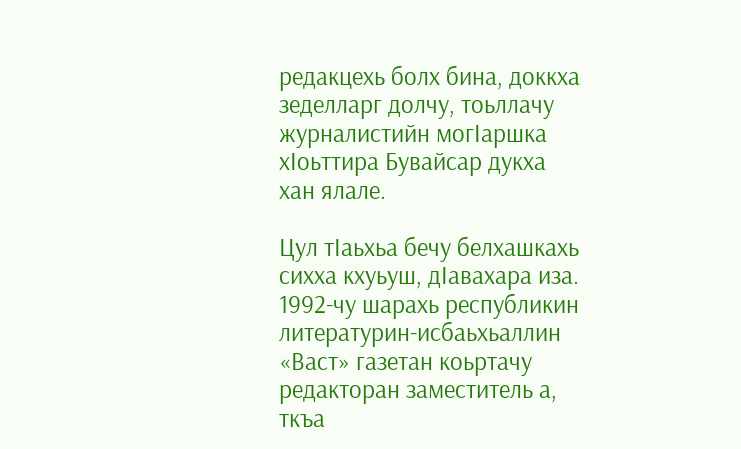редакцехь болх бина, доккха зеделларг долчу, тоьллачу журналистийн могIаршка хIоьттира Бувайсар дукха хан ялале.

Цул тIаьхьа бечу белхашкахь сихха кхуьуш, дIавахара иза. 1992-чу шарахь республикин литературин-исбаьхьаллин «Васт» газетан коьртачу редакторан заместитель а, ткъа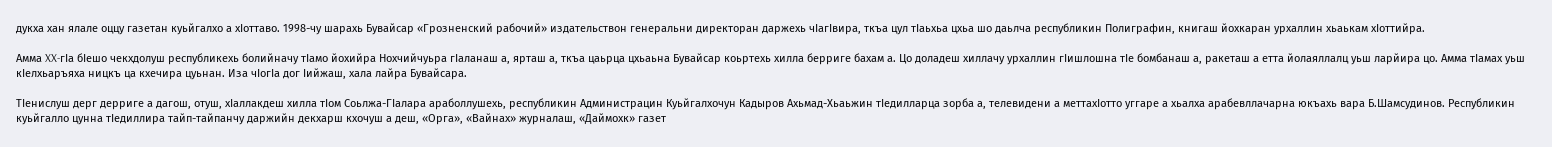дукха хан ялале оццу газетан куьйгалхо а хIоттаво. 1998-чу шарахь Бувайсар «Грозненский рабочий» издательствон генеральни директоран даржехь чIагIвира, ткъа цул тIаьхьа цхьа шо даьлча республикин Полиграфин, книгаш йохкаран урхаллин хьаькам хIоттийра.

Амма XX-гIа бIешо чекхдолуш республикехь болийначу тIамо йохийра Нохчийчуьра гIаланаш а, ярташ а, ткъа цаьрца цхьаьна Бувайсар коьртехь хилла берриге бахам а. Цо доладеш хиллачу урхаллин гIишлошна тIе бомбанаш а, ракеташ а етта йолаяллалц уьш ларйира цо. Амма тIамах уьш кIелхьаръяха ницкъ ца кхечира цуьнан. Иза чIогIа дог Iийжаш, хала лайра Бувайсара.

ТIенислуш дерг дерриге а дагош, отуш, хIаллакдеш хилла тIом Соьлжа-ГIалара араболлушехь, республикин Администрацин Куьйгалхочун Кадыров Ахьмад-Хьаьжин тIедилларца зорба а, телевидени а меттахIотто уггаре а хьалха арабевллачарна юкъахь вара Б.Шамсудинов. Республикин куьйгалло цунна тIедиллира тайп-тайпанчу даржийн декхарш кхочуш а деш, «Орга», «Вайнах» журналаш, «Даймохк» газет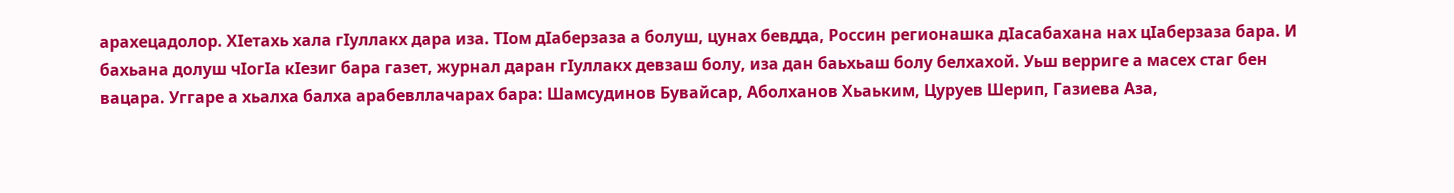арахецадолор. ХIетахь хала гIуллакх дара иза. ТIом дIаберзаза а болуш, цунах бевдда, Россин регионашка дIасабахана нах цIаберзаза бара. И бахьана долуш чIогIа кIезиг бара газет, журнал даран гIуллакх девзаш болу, иза дан баьхьаш болу белхахой. Уьш верриге а масех стаг бен вацара. Уггаре а хьалха балха арабевллачарах бара: Шамсудинов Бувайсар, Аболханов Хьаьким, Цуруев Шерип, Газиева Аза,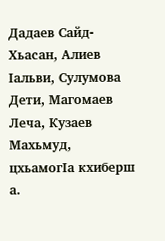Дадаев Сайд-Хьасан, Алиев Iальви, Сулумова Дети, Магомаев Леча, Кузаев Махьмуд, цхьамогIа кхиберш а.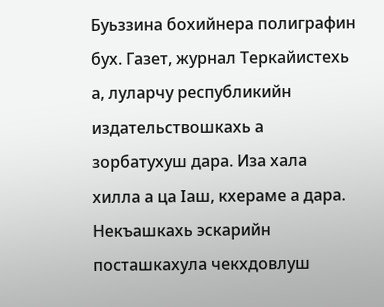Буьззина бохийнера полиграфин бух. Газет, журнал Теркайистехь а, луларчу республикийн издательствошкахь а зорбатухуш дара. Иза хала хилла а ца Iаш, кхераме а дара. Некъашкахь эскарийн посташкахула чекхдовлуш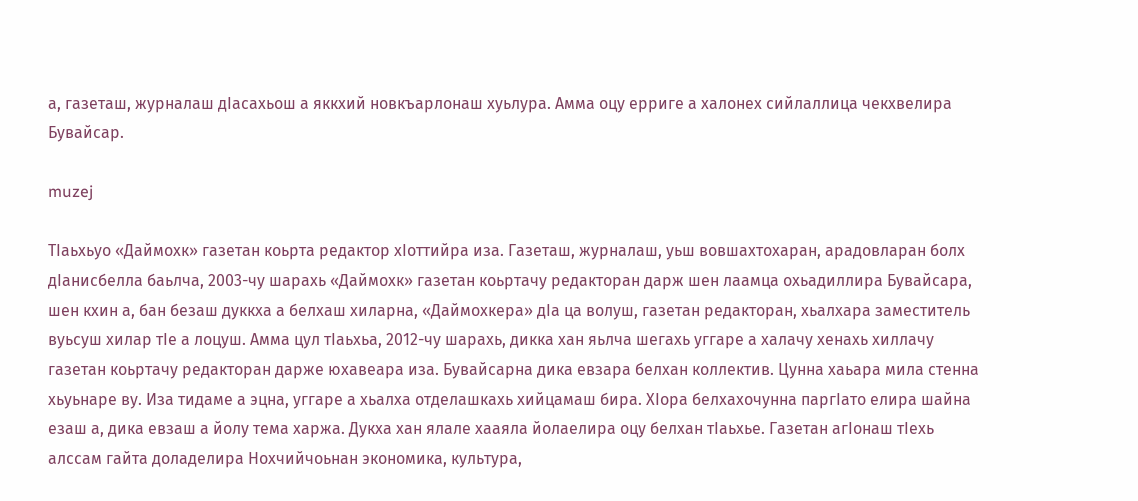а, газеташ, журналаш дIасахьош а яккхий новкъарлонаш хуьлура. Амма оцу ерриге а халонех сийлаллица чекхвелира Бувайсар.

muzej

ТIаьхьуо «Даймохк» газетан коьрта редактор хIоттийра иза. Газеташ, журналаш, уьш вовшахтохаран, арадовларан болх дIанисбелла баьлча, 2003-чу шарахь «Даймохк» газетан коьртачу редакторан дарж шен лаамца охьадиллира Бувайсара, шен кхин а, бан безаш дуккха а белхаш хиларна, «Даймохкера» дIа ца волуш, газетан редакторан, хьалхара заместитель вуьсуш хилар тIе а лоцуш. Амма цул тIаьхьа, 2012-чу шарахь, дикка хан яьлча шегахь уггаре а халачу хенахь хиллачу газетан коьртачу редакторан дарже юхавеара иза. Бувайсарна дика евзара белхан коллектив. Цунна хаьара мила стенна хьуьнаре ву. Иза тидаме а эцна, уггаре а хьалха отделашкахь хийцамаш бира. ХIора белхахочунна паргIато елира шайна езаш а, дика евзаш а йолу тема харжа. Дукха хан ялале хааяла йолаелира оцу белхан тIаьхье. Газетан агIонаш тIехь алссам гайта доладелира Нохчийчоьнан экономика, культура,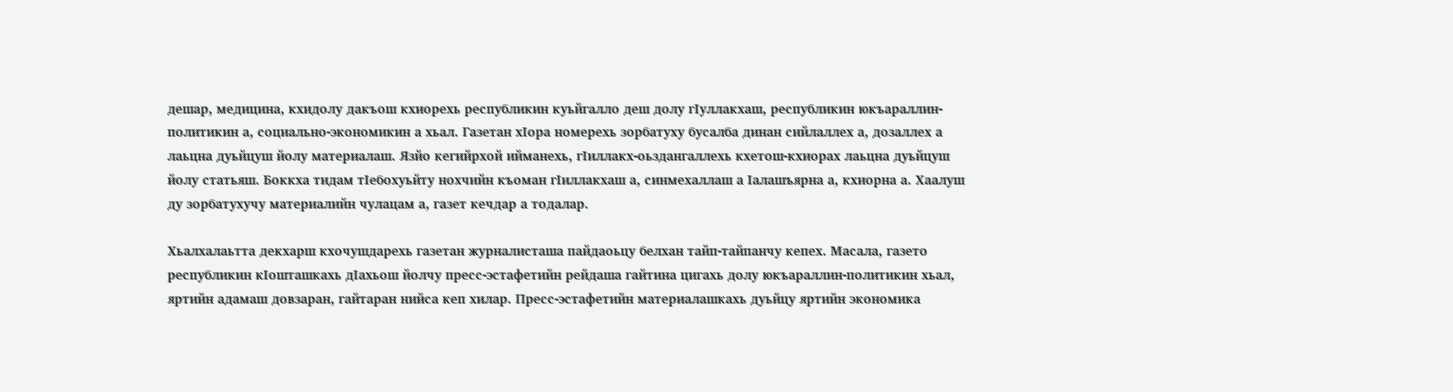дешар, медицина, кхидолу дакъош кхиорехь республикин куьйгалло деш долу гIуллакхаш, республикин юкъараллин-политикин а, социально-экономикин а хьал. Газетан хIора номерехь зорбатуху бусалба динан сийлаллех а, дозаллех а лаьцна дуьйцуш йолу материалаш. Язйо кегийрхой ийманехь, гIиллакх-оьздангаллехь кхетош-кхиорах лаьцна дуьйцуш йолу статьяш. Боккха тидам тIебохуьйту нохчийн къоман гIиллакхаш а, синмехаллаш а Iалашъярна а, кхиорна а. Хаалуш ду зорбатухучу материалийн чулацам а, газет кечдар а тодалар.

Хьалхалаьтта декхарш кхочушдарехь газетан журналисташа пайдаоьцу белхан тайп-тайпанчу кепех. Масала, газето республикин кIошташкахь дIахьош йолчу пресс-эстафетийн рейдаша гайтина цигахь долу юкъараллин-политикин хьал, яртийн адамаш довзаран, гайтаран нийса кеп хилар. Пресс-эстафетийн материалашкахь дуьйцу яртийн экономика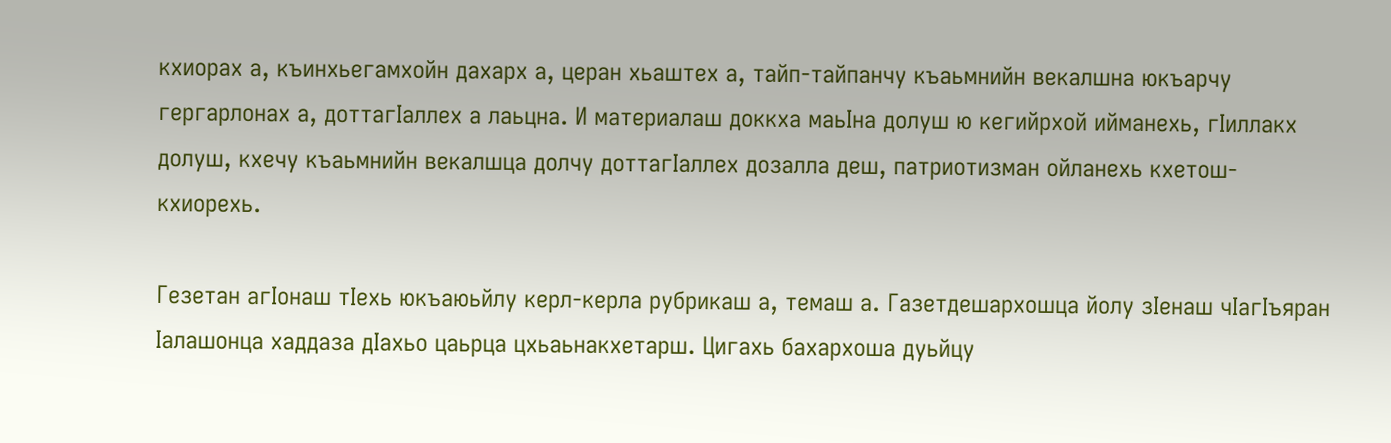кхиорах а, къинхьегамхойн дахарх а, церан хьаштех а, тайп-тайпанчу къаьмнийн векалшна юкъарчу гергарлонах а, доттагIаллех а лаьцна. И материалаш доккха маьIна долуш ю кегийрхой ийманехь, гIиллакх долуш, кхечу къаьмнийн векалшца долчу доттагIаллех дозалла деш, патриотизман ойланехь кхетош-кхиорехь.

Гезетан агIонаш тIехь юкъаюьйлу керл-керла рубрикаш а, темаш а. Газетдешархошца йолу зIенаш чIагIъяран Iалашонца хаддаза дIахьо цаьрца цхьаьнакхетарш. Цигахь бахархоша дуьйцу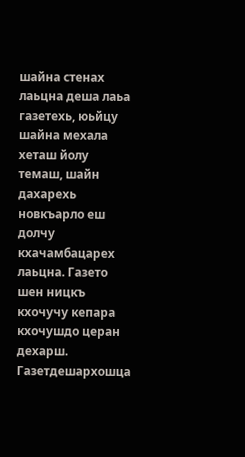шайна стенах лаьцна деша лаьа газетехь, юьйцу шайна мехала хеташ йолу темаш, шайн дахарехь новкъарло еш долчу кхачамбацарех лаьцна. Газето шен ницкъ кхочучу кепара кхочушдо церан дехарш. Газетдешархошца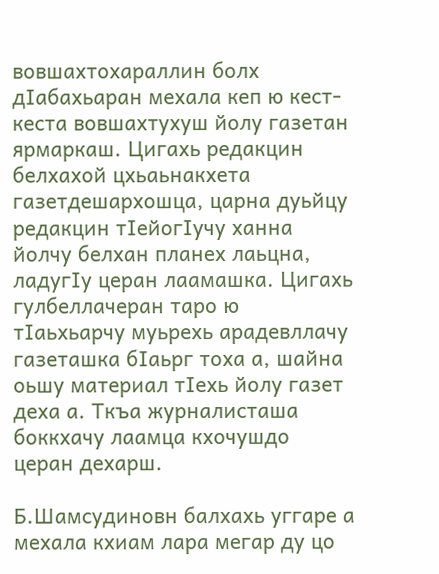вовшахтохараллин болх дIабахьаран мехала кеп ю кест-кеста вовшахтухуш йолу газетан ярмаркаш. Цигахь редакцин белхахой цхьаьнакхета газетдешархошца, царна дуьйцу редакцин тIейогIучу ханна йолчу белхан планех лаьцна, ладугIу церан лаамашка. Цигахь гулбеллачеран таро ю тIаьхьарчу муьрехь арадевллачу газеташка бIаьрг тоха а, шайна оьшу материал тIехь йолу газет деха а. Ткъа журналисташа боккхачу лаамца кхочушдо церан дехарш.

Б.Шамсудиновн балхахь уггаре а мехала кхиам лара мегар ду цо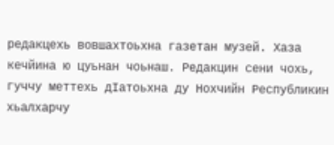редакцехь вовшахтоьхна газетан музей. Хаза кечйина ю цуьнан чоьнаш. Редакцин сени чохь, гуччу меттехь дIатоьхна ду Нохчийн Республикин хьалхарчу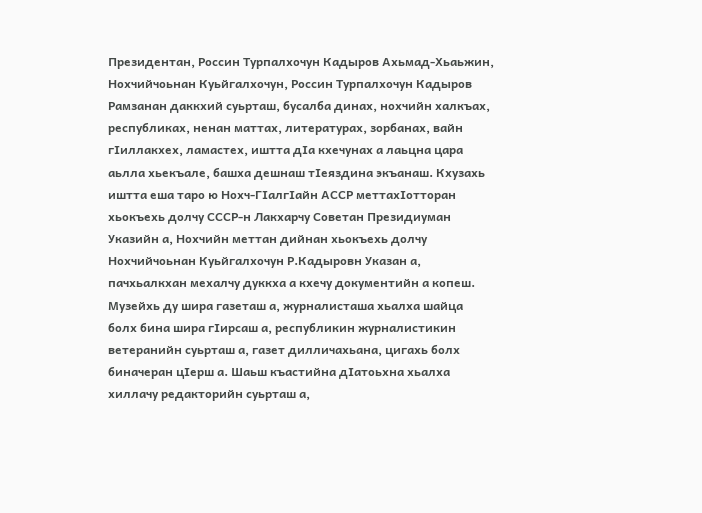Президентан, Россин Турпалхочун Кадыров Ахьмад-Хьаьжин, Нохчийчоьнан Куьйгалхочун, Россин Турпалхочун Кадыров Рамзанан даккхий суьрташ, бусалба динах, нохчийн халкъах, республиках, ненан маттах, литературах, зорбанах, вайн гIиллакхех, ламастех, иштта дIа кхечунах а лаьцна цара аьлла хьекъале, башха дешнаш тIеяздина экъанаш. Кхузахь иштта еша таро ю Нохч-ГIалгIайн АССР меттахIотторан хьокъехь долчу СССР-н Лакхарчу Советан Президиуман Указийн а, Нохчийн меттан дийнан хьокъехь долчу Нохчийчоьнан Куьйгалхочун Р.Кадыровн Указан а, пачхьалкхан мехалчу дуккха а кхечу документийн а копеш. Музейхь ду шира газеташ а, журналисташа хьалха шайца болх бина шира гIирсаш а, республикин журналистикин ветеранийн суьрташ а, газет дилличахьана, цигахь болх биначеран цIерш а. Шаьш къастийна дIатоьхна хьалха хиллачу редакторийн суьрташ а,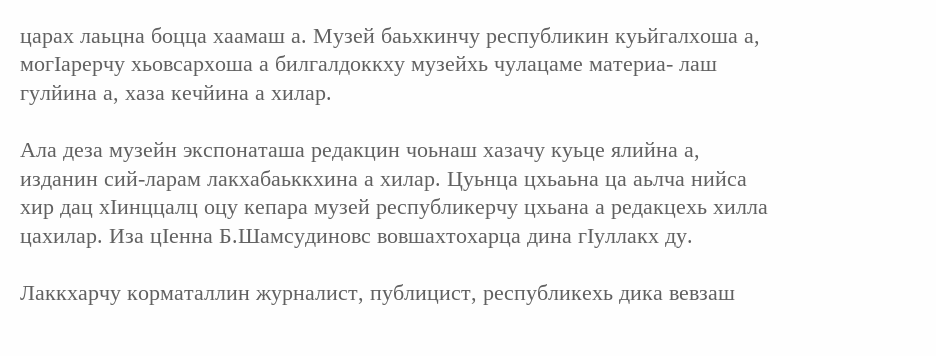царах лаьцна боцца хаамаш а. Музей баьхкинчу республикин куьйгалхоша а, могIарерчу хьовсархоша а билгалдоккху музейхь чулацаме материа- лаш гулйина а, хаза кечйина а хилар.

Ала деза музейн экспонаташа редакцин чоьнаш хазачу куьце ялийна а, изданин сий-ларам лакхабаьккхина а хилар. Цуьнца цхьаьна ца аьлча нийса хир дац хIинццалц оцу кепара музей республикерчу цхьана а редакцехь хилла цахилар. Иза цIенна Б.Шамсудиновс вовшахтохарца дина гIуллакх ду.

Лаккхарчу корматаллин журналист, публицист, республикехь дика вевзаш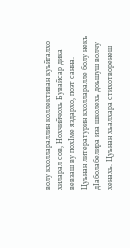волу кхоллараллин коллективан куьйгалхо хиларал сов, Нохчийчохь Бувайсар дика вевзаш ву похIме яздархо, поэт санна. Цуьнан литературин кхолларалле болу некъ дIаболабелира иза школехь доьшуш волчу хенахь. Цуьнан хьалхара стихотворенеш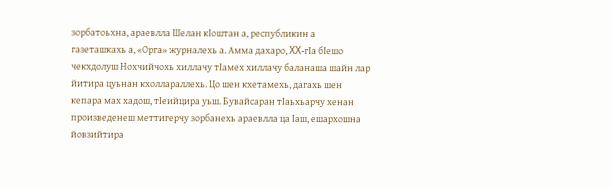зорбатоьхна, араевлла Шелан кIоштан а, республикин а газеташкахь а, «Орга» журналехь а. Амма дахаро, XX-гIа бIешо чекхдолуш Нохчийчохь хиллачу тIамех хиллачу баланаша шайн лар йитира цуьнан кхоллараллехь. Цо шен кхетамехь, дагахь шен кепара мах хадош, тIеийцира уьш. Бувайсаран тIаьхьарчу хенан произведенеш меттигерчу зорбанехь араевлла ца Iаш, ешархошна йовзийтира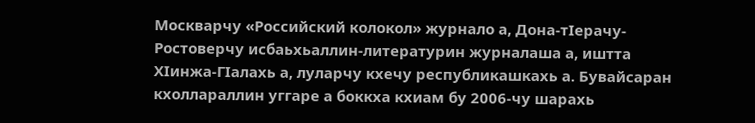Москварчу «Российский колокол» журнало а, Дона-тIерачу-Ростоверчу исбаьхьаллин-литературин журналаша а, иштта ХIинжа-ГIалахь а, луларчу кхечу республикашкахь а. Бувайсаран кхоллараллин уггаре а боккха кхиам бу 2006-чу шарахь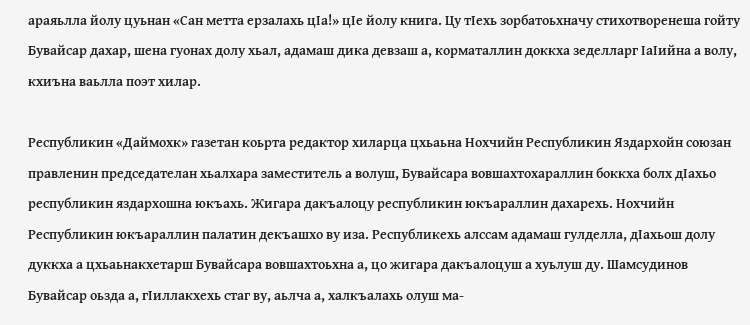араяьлла йолу цуьнан «Сан метта ерзалахь цIа!» цIе йолу книга. Цу тIехь зорбатоьхначу стихотворенеша гойту Бувайсар дахар, шена гуонах долу хьал, адамаш дика девзаш а, корматаллин доккха зеделларг IаIийна а волу, кхиъна ваьлла поэт хилар.

Республикин «Даймохк» газетан коьрта редактор хиларца цхьаьна Нохчийн Республикин Яздархойн союзан правленин председателан хьалхара заместитель а волуш, Бувайсара вовшахтохараллин боккха болх дIахьо республикин яздархошна юкъахь. Жигара дакъалоцу республикин юкъараллин дахарехь. Нохчийн Республикин юкъараллин палатин декъашхо ву иза. Республикехь алссам адамаш гулделла, дIахьош долу дуккха а цхьаьнакхетарш Бувайсара вовшахтоьхна а, цо жигара дакъалоцуш а хуьлуш ду. Шамсудинов Бувайсар оьзда а, гIиллакхехь стаг ву, аьлча а, халкъалахь олуш ма-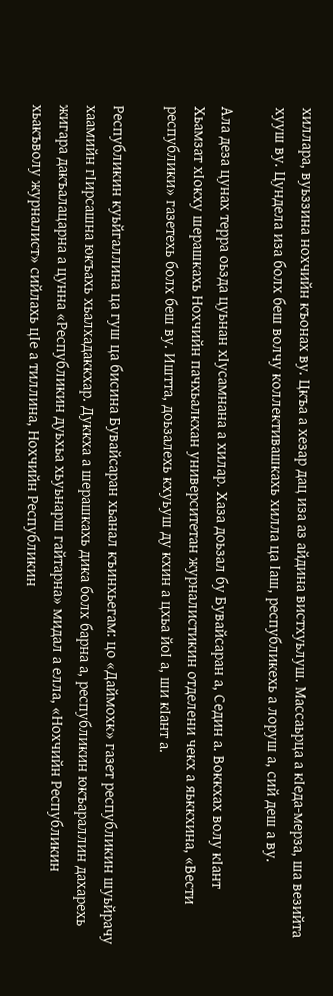хиллара, вуьззина нохчийн къонах ву. Цкъа а хезар дац иза аз айдина вистхуьлуш. Массаьрца а кIеда-мерза, ша везийта хууш ву. Цундела иза болх беш волчу коллективашкахь хилла ца Iаш, республикехь а лоруш а, сий деш а ву.

Ала деза цунах терра оьзда цуьнан хIусамнана а хилар. Хаза доьзал бу Бувайсаран а, Седин а. Воккхах волу кIант Хьамзат хIокху шерашкахь Нохчийн пачхьалкхан университетан журналистикин отделени чекх а яьккхина, «Вести республики» газетехь болх беш ву. Иштта, доьзалехь кхуьуш ду кхин а цхьа йоI а, ши кIант а.

Республикин куьйгаллина ца гуш ца бисина Бувайсаран хьанал къинхьегам: цо «Даймохк» газет республикин шуьйрачу хаамийн гIирсашна юкъахь хьалхадаккхар. Дуккха а шерашкахь дика болх барна а, республикин юкъараллин дахарехь жигара дакъалацарна а цунна «Республикин дуьхьа хьуьнарш гайтарна» мидал а елла, «Нохчийн Республикин хьакъволу журналист» сийлахь цIе а тиллина, Нохчийн Республикин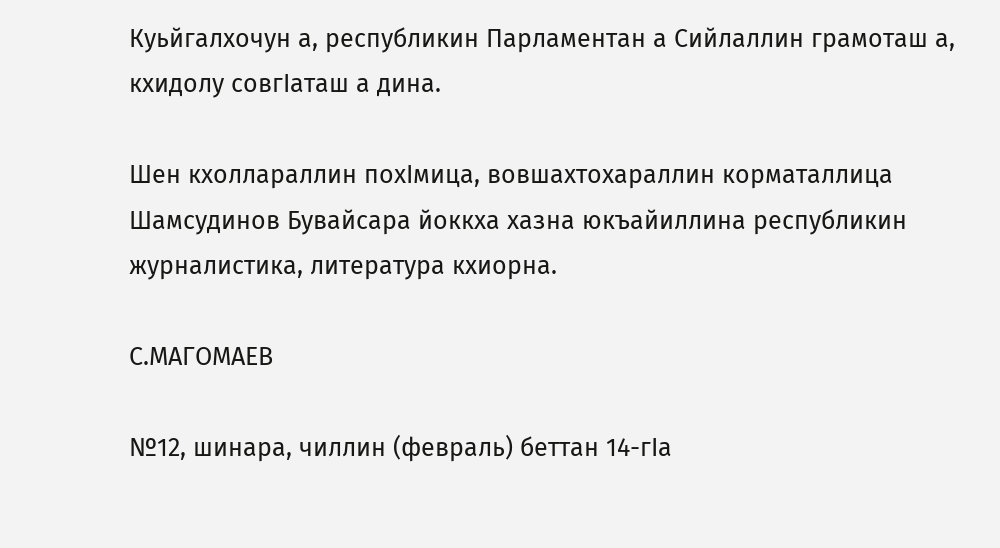Куьйгалхочун а, республикин Парламентан а Сийлаллин грамоташ а, кхидолу совгIаташ а дина.

Шен кхоллараллин похIмица, вовшахтохараллин корматаллица Шамсудинов Бувайсара йоккха хазна юкъайиллина республикин журналистика, литература кхиорна.

С.МАГОМАЕВ

№12, шинара, чиллин (февраль) беттан 14-гIа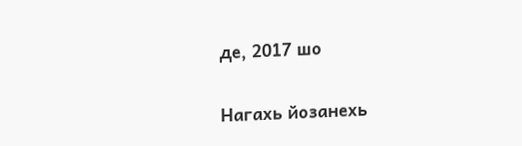де, 2017 шо

Нагахь йозанехь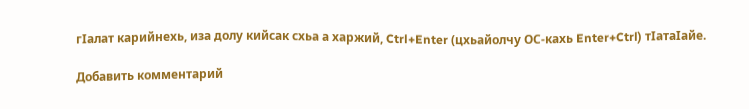гIалат карийнехь, иза долу кийсак схьа а харжий, Ctrl+Enter (цхьайолчу ОС-кахь Enter+Ctrl) тIатаIайе.

Добавить комментарий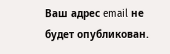Ваш адрес email не будет опубликован.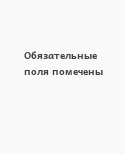Обязательные поля помечены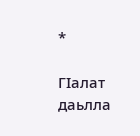*

ГIалат даьлла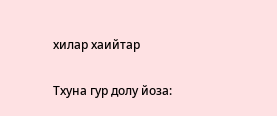хилар хаийтар

Тхуна гур долу йоза: